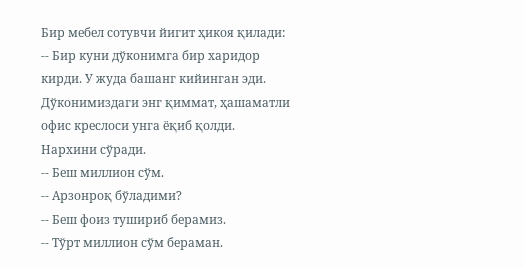Бир мебел сотувчи йигит ҳикоя қилади:
-- Бир куни дўконимга бир харидор кирди. У жуда башанг кийинган эди. Дўконимиздаги энг қиммат, ҳашаматли офис креслоси унга ёқиб қолди. Нархини сўради.
-- Беш миллион сўм.
-- Арзонроқ бўладими?
-- Беш фоиз тушириб берамиз.
-- Тўрт миллион сўм бераман.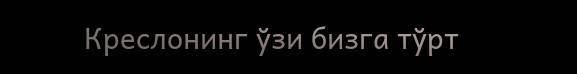Креслонинг ўзи бизга тўрт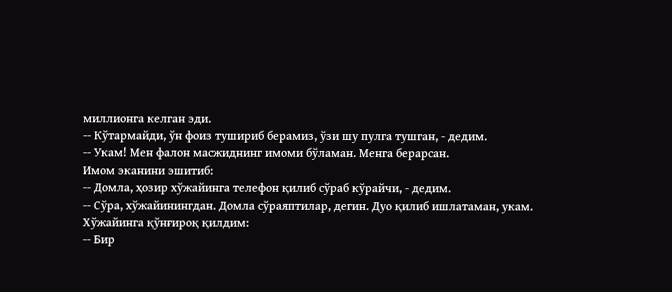миллионга келган эди.
-- Кўтармайди, ўн фоиз тушириб берамиз, ўзи шу пулга тушган, - дедим.
-- Укам! Мен фалон масжиднинг имоми бўламан. Менга берарсан.
Имом эканини эшитиб:
-- Домла, ҳозир хўжайинга телефон қилиб сўраб кўрайчи, - дедим.
-- Сўра, хўжайинингдан. Домла сўраяптилар, дегин. Дуо қилиб ишлатаман, укам.
Хўжайинга қўнғироқ қилдим:
-- Бир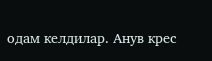одам келдилар. Анув крес